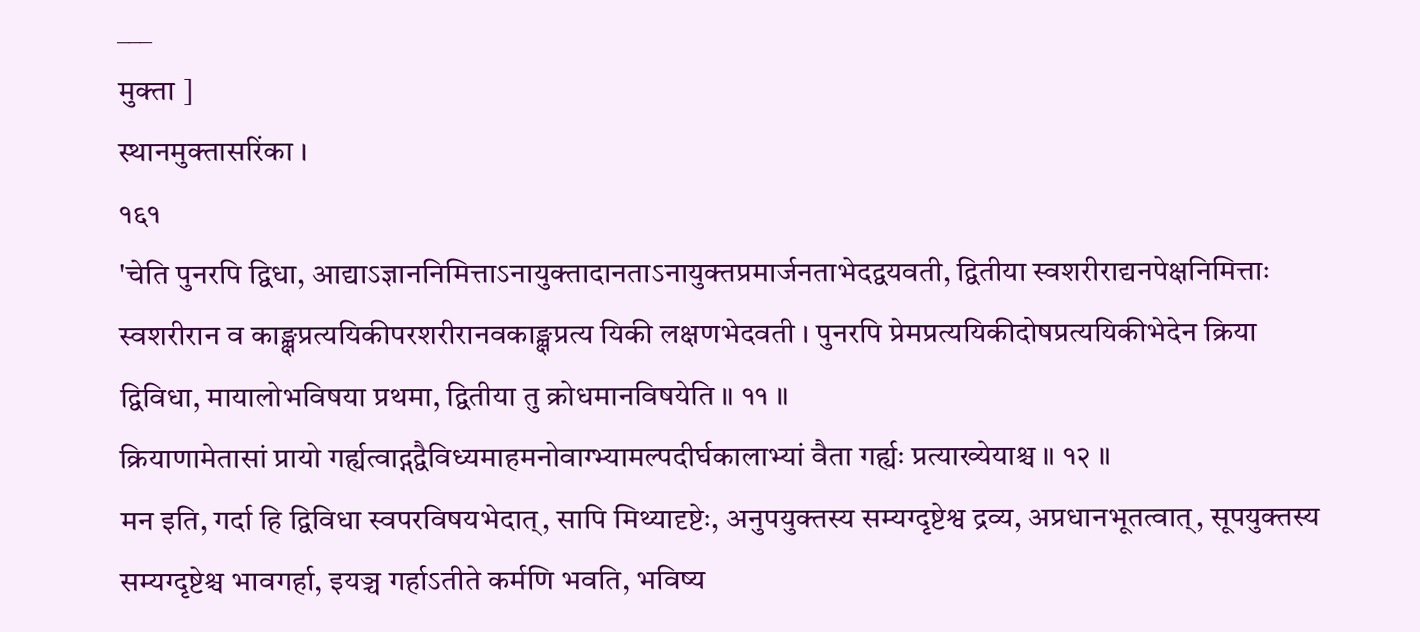___
मुक्ता ]
स्थानमुक्तासरिंका ।
१६१
'चेति पुनरपि द्विधा, आद्याऽज्ञाननिमित्ताऽनायुक्तादानताऽनायुक्तप्रमार्जनताभेदद्वयवती, द्वितीया स्वशरीराद्यनपेक्षनिमित्ताः स्वशरीरान व काङ्क्षप्रत्ययिकीपरशरीरानवकाङ्क्षप्रत्य यिकी लक्षणभेदवती । पुनरपि प्रेमप्रत्ययिकीदोषप्रत्ययिकीभेदेन क्रिया द्विविधा, मायालोभविषया प्रथमा, द्वितीया तु क्रोधमानविषयेति ॥ ११ ॥
क्रियाणामेतासां प्रायो गर्ह्यत्वाद्गद्वैविध्यमाहमनोवाग्भ्यामल्पदीर्घकालाभ्यां वैता गर्ह्यः प्रत्याख्येयाश्च ॥ १२ ॥
मन इति, गर्दा हि द्विविधा स्वपरविषयभेदात्, सापि मिथ्यादृष्टेः, अनुपयुक्तस्य सम्यग्दृष्टेश्व द्रव्य, अप्रधानभूतत्वात्, सूपयुक्तस्य सम्यग्दृष्टेश्च भावगर्हा, इयञ्च गर्हाऽतीते कर्मणि भवति, भविष्य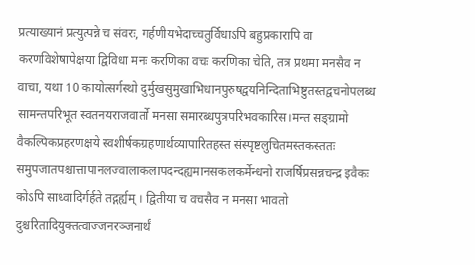प्रत्याख्यानं प्रत्युत्पन्ने च संवरः, गर्हणीयभेदाच्चतुर्विधाऽपि बहुप्रकारापि वा करणविशेषापेक्षया द्विविधा मनः करणिका वचः करणिका चेति, तत्र प्रथमा मनसैव न वाचा, यथा 10 कायोत्सर्गस्थो दुर्मुखसुमुखाभिधानपुरुषद्वयनिन्दिताभिष्टुतस्तद्वचनोपलब्ध सामन्तपरिभूत स्वतनयराजवार्तो मनसा समारब्धपुत्रपरिभवकारिस।मन्त सङ्ग्रामो वैकल्पिकप्रहरणक्षये स्वशीर्षकग्रहणार्थव्यापारितहस्त संस्पृष्टलुचितमस्तकस्ततः समुपजातपश्चात्तापानलज्वालाकलापदन्दह्यमानसकलकर्मेन्धनो राजर्षिप्रसन्नचन्द्र इवैकः कोऽपि साध्वादिर्गर्हते तद्गर्ह्यम् । द्वितीया च वचसैव न मनसा भावतो दुश्चरितादियुक्तत्वाज्जनरञ्जनार्थं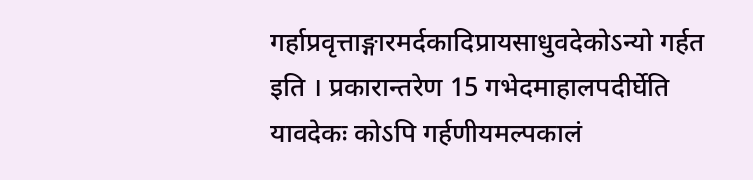गर्हाप्रवृत्ताङ्गारमर्दकादिप्रायसाधुवदेकोऽन्यो गर्हत इति । प्रकारान्तरेण 15 गभेदमाहालपदीर्घेति यावदेकः कोऽपि गर्हणीयमल्पकालं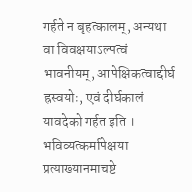गर्हते न बृहत्कालम्, अन्यथा वा विवक्षयाऽल्पत्वं भावनीयम्, आपेक्षिकत्वाद्दीर्घ ह्रस्वयोः, एवं दीर्घकालं यावदेको गर्हत इति । भविव्यत्कर्मापेक्षया प्रत्याख्यानमाचष्टे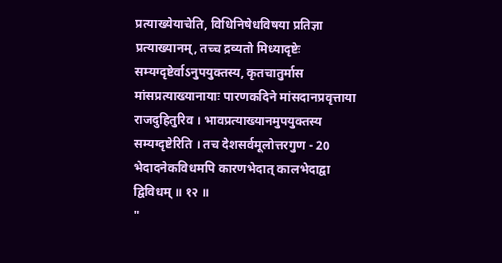प्रत्याख्येयाचेति, विधिनिषेधविषया प्रतिज्ञा प्रत्याख्यानम्, तच्च द्रव्यतो मिध्यादृष्टेः सम्यग्दृष्टेर्वाऽनुपयुक्तस्य, कृतचातुर्मास मांसप्रत्याख्यानायाः पारणकदिने मांसदानप्रवृत्ताया राजदुहितुरिव । भावप्रत्याख्यानमुपयुक्तस्य सम्यग्दृष्टेरिति । तच देशसर्वमूलोत्तरगुण - 20 भेदादनेकविधमपि कारणभेदात् कालभेदाद्वा द्विविधम् ॥ १२ ॥
"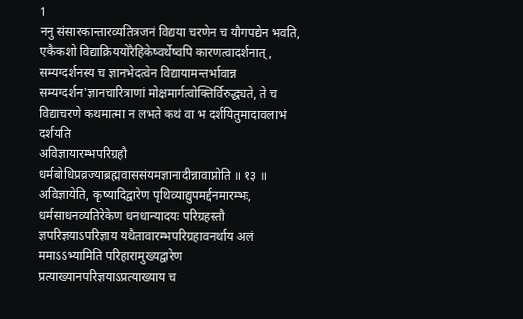1
ननु संसारकान्तारव्यतित्रजनं विद्यया चरणेन च यौगपद्येन भवति, एकैकशो विद्याक्रिययोरैहिकेष्वर्थेष्वपि कारणत्वादर्शनात्, सम्यग्दर्शनस्य च ज्ञानभेदत्वेन विद्यायामन्तर्भावान्न सम्यग्दर्शन'ज्ञानचारित्राणां मोक्षमार्गत्वोक्तिर्विरुद्ध्यते, ते च विद्याचरणे कथमात्मा न लभते कथं वा भ दर्शयितुमादावलाभं दर्शयति
अविज्ञायारम्भपरिग्रहौ धर्मबोधिप्रव्रज्याब्रह्मवाससंयमज्ञानादीन्नावाप्नोति ॥ १३ ॥
अविज्ञायेति, कृष्यादिद्वारेण पृथिव्याद्युपमर्द्दनमारम्भः, धर्मसाधनव्यतिरेकेण धनधान्यादयः परिग्रहस्तौ ज्ञपरिज्ञयाऽपरिज्ञाय यथैतावारम्भपरिग्रहावनर्थाय अलं ममाऽऽभ्यामिति परिहारामुख्यद्वारेण प्रत्याख्यानपरिज्ञयाऽप्रत्याख्याय च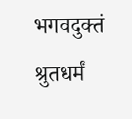भगवदुक्तं श्रुतधर्मं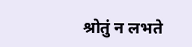श्रोतुं न लभते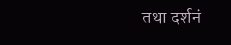तथा दर्शनं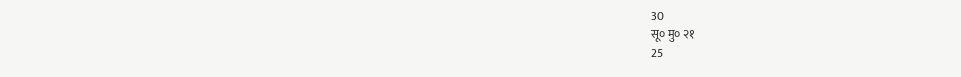30
सू० मु० २१
25